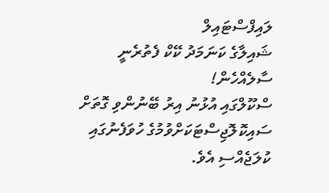ލައިފްސްޓައިލް
ޝައިލާގެ ކަނަމަދު ކޭކް ފެތުރެނީ ސާލެއްހެން!
ސްކޫލްގައި އުޅުނު އިރު ބޭނުންވި ގޮތަށް ސައިކޮލޮޖިސްޓަކަށްވުމުގެ ހުވަފެނުގައި ކުލަޖެއްސި އެވެ.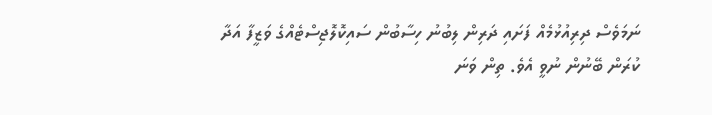ނަމަވެސް ދިރިއުޅުމެއް ފަށައި ދަރިން ލިބުނު ހިސާބުން ސައިކޮލޮޖިސްޓެއްގެ ވަޒީފާ އަދާ ކުރަން ބޭނުން ނުވީ އެވެ. ތިން ވަނަ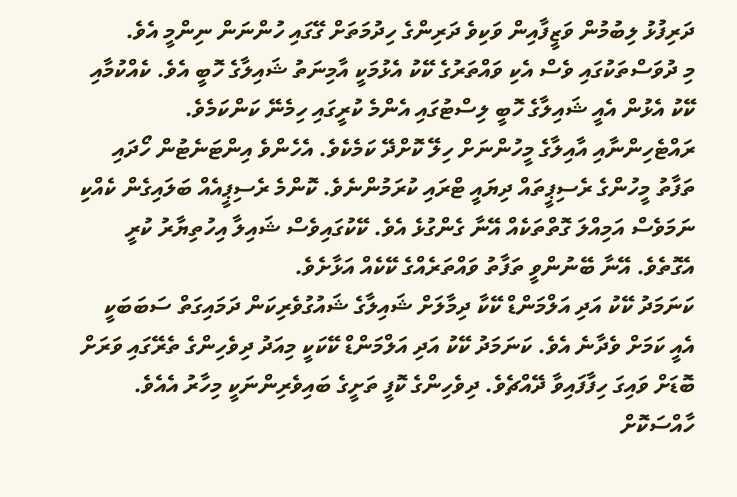ދަރިފުޅު ލިބުމުން ވަޒީފާއިން ވަކިވެ ދަރިންގެ ހިދުމަތަށް ގޭގައި ހުންނަން ނިންމީ އެވެ.
މި ދުވަސްތަކުގައި ވެސް އެކި ވައްތަރުގެ ކޭކު އެޅުމަކީ އާމިނަތު ޝައިލާގެ ހޮބީ އެވެ. ކެއްކުމާއި ކޭކު އެޅުން އެއީ ޝައިލާގެ ހޮބީ ލިސްޓުގައި އެންމެ ކުރީގައި ހިމެނޭ ކަންކަމެވެ. ރައްޓެހިންނާއި އާއިލާގެ މީހުންނަށް ހިލޭ ކޮށްދޭ ކަމެކެވެ. އެހެންވެ އިންޓަނެޓުން ހޯދައި ތަފާތު މީހުންގެ ރެސިޕީތައް ދިޔައީ ޓްރައި ކުރަމުންނެވެ. ކޮންމެ ރެސިޕީއެއް ބަލައިގެން ކެއްކި ނަމަވެސް އަމިއްލަ ގޮތްތަކެއް އޭނާ ގެންގުޅެ އެވެ. ކޭކުގައިވެސް ޝައިލާ އިހުތިޔާރު ކުރީ އެގޮތެވެ. އޭނާ ބޭނުންވީ ތަފާތު ވައްތަރެއްގެ ކޭކެއް އަޅާށެވެ.
ކަނަމަދު ކޭކު އަދި އަލްމަންޑް ކޭކާ ދިމާލަށް ޝައިލާގެ ޝައުގުވެރިކަން ދަމައިގަތް ސަބަބަކީ އެއީ ކަމަށް ވެދާނެ އެވެ. ކަނަމަދު ކޭކު އަދި އަލްމަންޑް ކޭކަކީ މިއަދު ދިވެހިންގެ ތެރޭގައި ވަރަށް ބޮޑަށް ވައިގަ ހިފާފައިވާ ދޭއްޗެވެ. ދިވެހިންގެ ކޮފީ ތަށީގެ ބައިވެރިންނަކީ މިހާރު އެއެވެ. ހާއްސަކޮށް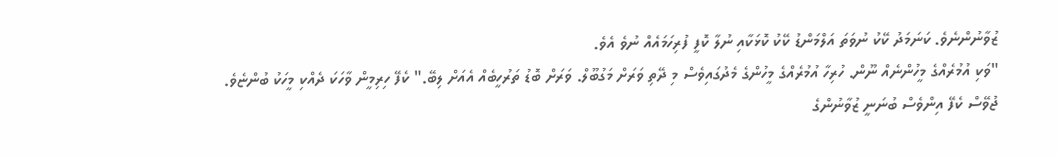ޒުވާނުންނެވެ. ކަނަމަދު ކޭކު ނުވަތަ އަލްމަންޑު ކޭކު ކޮޅަކާއި ނުލާ ކޮފީ ފުރިހަމައެއް ނުވެ އެވެ.
"ވަކި އުމުރެއްގެ މީހުންނެއް ނޫން. ހުރިހާ އުމުރެއްގެ މީހުންގެ މެދުގައިވެސް މި ދޭތި ވަރަށް މަގުބޫލް. ވަރަށް ބޮޑު ތަރުހީބެއް އެއަށް ލިބޭ." ކެފޭ ހިރިމީން ވާހަކަ ދެއްކި މީހަކު ބުންޏެވެ.
ޖުވޭސް ކެފޭ އިންވެސް ބުނަނީ ޒުވާނުންގެ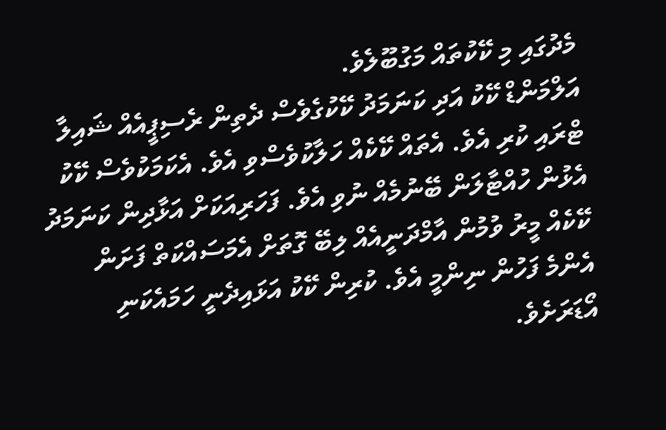މެދުގައި މި ކޭކުތައް މަގުބޫލެވެ.
އަލްމަންޑް ކޭކު އަދި ކަނަމަދު ކޭކުގެވެސް ދެތިން ރެސިޕީއެއް ޝައިލާ ޓްރައި ކުރި އެވެ. އެތައް ކޭކެއް ހަލާކުވެސްވި އެވެ. އެކަމަކުވެސް ކޭކު އެޅުން ހުއްޓާލަން ބޭނުމެއް ނުވި އެވެ. ފަހަރިއަކަށް އަޅާދިން ކަނަމަދު ކޭކެއް މީރު ވުމުން އާމްދަނީއެއް ލިބޭ ގޮތަށް އެމަސައްކަތް ފަށަން އެންމެ ފަހުން ނިންމީ އެވެ. ކުރިން ކޭކު އަޅައިދެނީ ހަމައެކަނި އޯޑަރަށެވެ.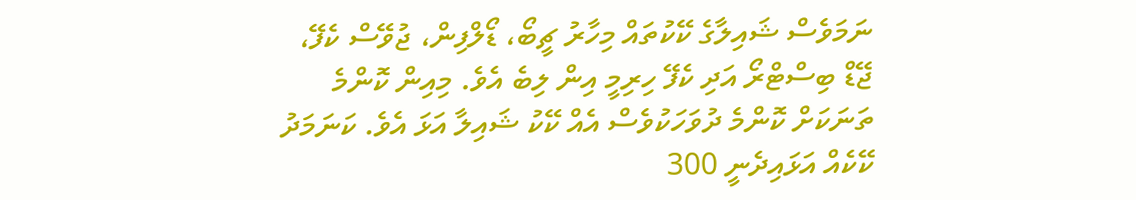ނަމަވެސް ޝައިލާގެ ކޭކުތައް މިހާރު ޗީބޯ، ޑޯލްފިން، ޖުވޭސް ކެފޭ، ޖޭޑް ބިސްޓްރޯ އަދި ކެފޭ ހިރިމީ އިން ލިބެ އެވެ. މިއިން ކޮންމެ ތަނަކަށް ކޮންމެ ދުވަހަކުވެސް އެއް ކޭކު ޝައިލާ އަޅަ އެވެ. ކަނަމަދު ކޭކެއް އަޅައިދެނީ 300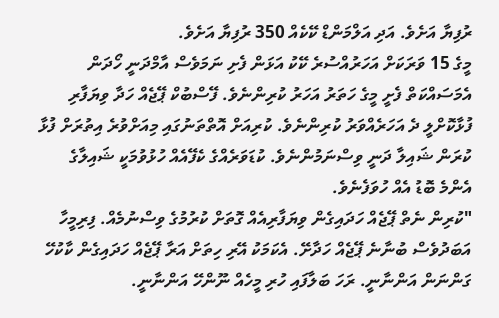ރުފިޔާ އަށެވެ. އަދި އަލްމަންޑް ކޭކެއް 350 ރުފިޔާ އަށެވެ.
މީގެ 15 ވަރަކަށް އަހަރުއްސުރެ ކޭކު އަޅަން ފެށި ނަމަވެސް އާމްދަނީ ހޯދަން އެމަސައްކަތް ފެށީ މީގެ ހަތަރު އަހަރު ކުރިންނެވެ. ފޭސްބުކް ޕޭޖެއް ހަދާ ވިޔަފާރި ފުޅާކޮށްލީ ދެ އަހަރެއްވަރު ކުރިންނެވެ. ކުރިއަށް އޮތްތަނުގައި މިއަށްވުރެ އިތުރަށް ފުޅާ ކުރަން ޝައިލާ ދަނީ ވިސްނަމުންނެވެ. ކުޑަވަރެއްގެ ކެފޭއެއް ހުޅުވުމަކީ ޝައިލާގެ އެންމެ ބޮޑު އެއް ހުވަފެނެވެ.
"ކުރިން ނެތް ޕޭޖެއް ހަދައިގެން ވިޔަފާރިއެއް ގޮތަށް ކުރުމުގެ ވިސްނުމެއް. ފިރިމީހާ އަބަދުވެސް ބުނާނެ ޕޭޖެއް ހަދާށޭ. އެކަމަކު އޭރި ހިތަށް އަރާ ޕޭޖެއް ހަދައިގެން ކާކުހޭ ގަންނަން އަންނާނީ. ރަހަ ބަލާފައި ހުރި މީހެއް ނޫންހޭ އަންނާނީ.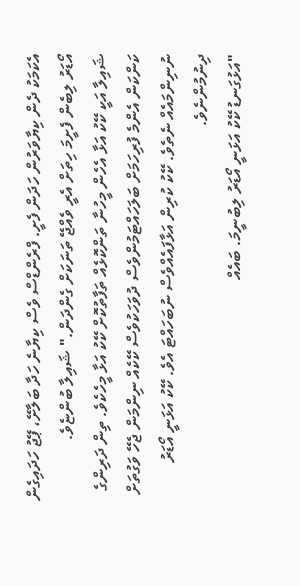އެކަމަކު ދެން ކިޔާވަރުން ހަދަން ފެށީ. ފްރެންޑްސް ވެސް ކިޔާނެ ހަދާ ބަލާށޭ، ޕޭޖު ހަދައިގެން އޯޑަރު ލިބެން ފެށީމަ ހިތަށް އެރީ ވެއްޖޭ ތަނަކަށް ގެންދަން." ޝައިލާ ބުންޏެވެ.
ޝައިލާ އަކީ ކޭކު އަޅާ އެހެން މީހުނާ ތަންކޮޅެއް ތަފާތުކޮށް ކޭކު އަޅާ މީހެކެވެ. ތިން ދަރިންގެ ކަންކަން އެންމެ ފުރިހަމަށް ބަލަހައްޓަމުންވެސް ދުވަހަކުވެސް ކޭކެއް ނިންމަން ޖެހޭ ވަގުތަށް ނުނިންމައެއް ނެތެވެ. ކޭކު ކުރިން އަޅާފައެއްވެސް ނުބަހައްޓަ އެވެ. ކޭކު އަޅަނީ އޯޑަރު ދިނުމުންނެވެ.
"އަޅުގަނޑު ކޭކު އަޅަނީ އޯޑަރު ލިބުނީމަ. ބައެއް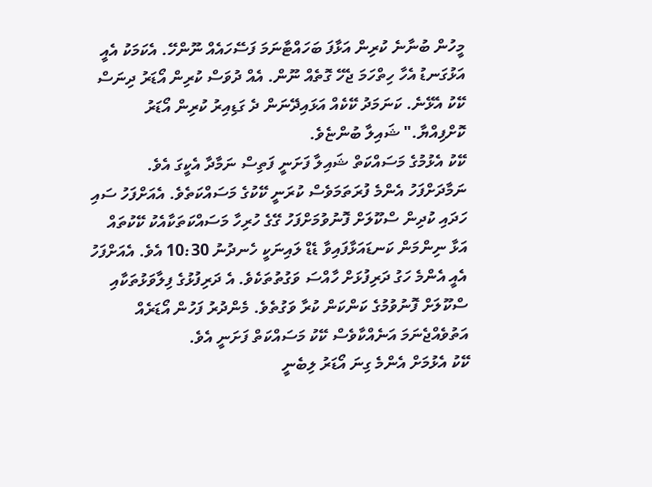މީހުން ބުނާނެ ކުރިން އަޅާފަ ބަހައްޓާނަމަ ފަސޭހައެއް ނޫންހޭ. އެކަމަކު އެއީ އަޅުގަނޑު އެހާ ހިތްހަމަ ޖެހޭ ގޮތެއް ނޫން. އެއް ދުވަސް ކުރިން އޯޑަރު ދިނަސް ކޭކު އެޅޭނެ. ކަނަމަދު ކޭކެއް އަޅައިދޭނަން ދެ ގަޑިއިރު ކުރިން އޯޑަރު ކޮށްފިއްޔާ." ޝައިލާ ބުންޏެވެ.
ކޭކު އެޅުމުގެ މަސައްކަތް ޝައިލާ ފަށަނީ ފަތިސް ނަމާދާ އެކީގަ އެވެ. ނަމާދަށްފަހު އެންމެ ފުރަތަމަވެސް ކުރަނީ ކޭކުގެ މަސައްކަތެވެ. އެއަށްފަހު ސައި ހަދައި ކުދިން ސްކޫލަށް ފޮނުވުމަށްފަހު ގޭގެ ހުރިހާ މަސައްކަތަކާއެކު ކޭކުތައް އަޅާ ނިންމަން ކަނޑައަޅާފައިވާ ޑެޑް ލައިނަކީ ހެނދުނު 10:30 އެވެ. އެއަށްފަހު އެއީ އެންމެ ހަގު ދަރިފުޅަށް ހާއްސަ ވަގުތުތަކެވެ. އެ ދަރިފުޅުގެ ފިލާވަޅުތަކާއި ސްކޫލަށް ފޮނުވުމުގެ ކަންކަން ކުރާ ވަގުތެވެ. މެންދުރު ފަހުން އޯޑަރެއް އަތުވެއްޖެނަމަ އަނެއްކާވެސް ކޭކު މަސައްކަތް ފަށަނީ އެވެ.
ކޭކު އެޅުމަށް އެންމެ ގިނަ އޯޑަރު ލިބެނީ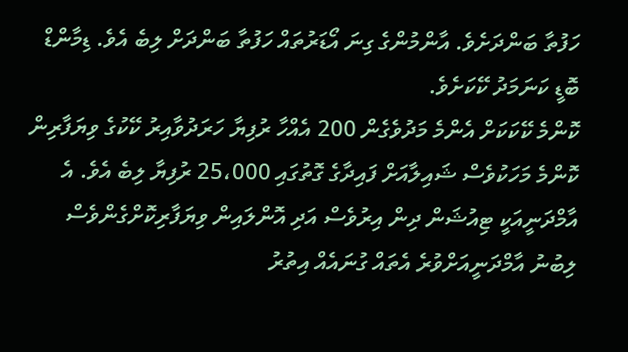ހަފުތާ ބަންދަށެވެ. އާންމުންގެ ގިނަ އޯޑަރުތައް ހަފުތާ ބަންދަށް ލިބެ އެވެ. ޑިމާންޑް ބޮޑީ ކަނަމަދު ކޭކަށެވެ.
ކޮންމެ ކޭކަކަށް އެންމެ މަދުވެގެން 200 އެއްހާ ރުފިޔާ ހަރަދުވާއިރު ކޭކުގެ ވިޔަފާރިން ކޮންމެ މަހަކުވެސް ޝައިލާއަށް ފައިދާގެ ގޮތުގައި 25،000 ރުފިޔާ ލިބެ އެވެ. އެ އާމްދަނީއަކީ ޓިއުޝަން ދިން އިރުވެސް އަދި އޮންލައިން ވިޔަފާރިކޮށްގެންވެސް ލިބުނު އާމްދަނީއަށްވުރެ އެތައް ގުނައެއް އިތުރު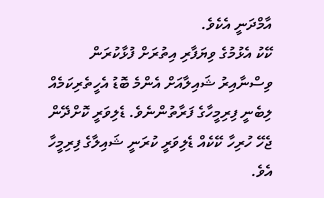އާމްދަނީ އެކެވެ.
ކޭކު އެޅުމުގެ ވިޔަފާރި އިތުރަށް ފުޅާކުރަން ވިސްނާއިރު ޝައިލާއަށް އެންމެ ބޮޑު އެހީތެރިކަމެއް ލިބެނީ ފިރިމީހާގެ ފަރާތުންނެވެ. ޑެލިވަރީ ކޮށްދޭން ޖެހޭ ހުރިހާ ކޭކެއް ޑެލިވަރީ ކުރަނީ ޝައިލާގެ ފިރިމީހާ އެވެ.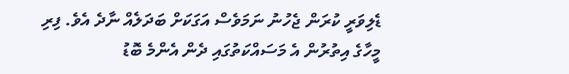ޑެލިވަރީ ކުރަން ޖެހުނު ނަމަވެސް އަގަކަށް ބަދަލެއް ނާދެ އެވެ. ފިރި މީހާގެ އިތުރުން އެ މަސައްކަތުގައި ދެން އެންމެ ބޮޑު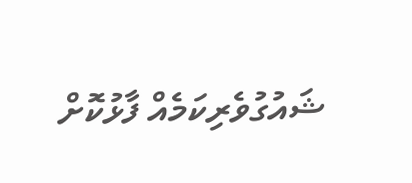ޝައުގުވެރިކަމެއް ފާޅުކޮށް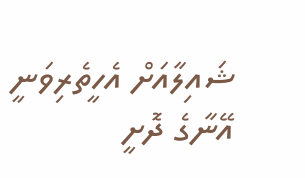ޝައިލާއަށް އެހީތެރިވަނީ އޭނާގެ ދޮށީ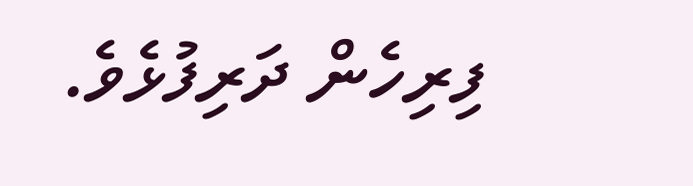ފިރިހެން ދަރިފުޅެވެ.